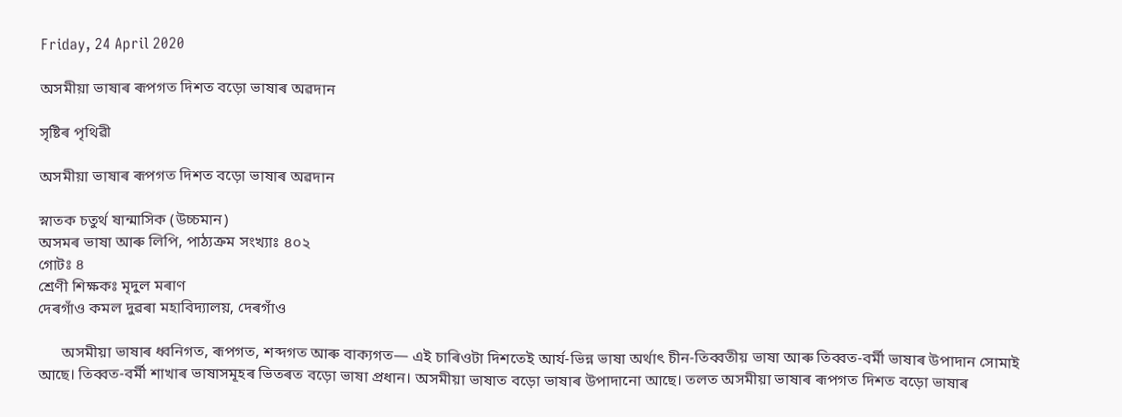Friday, 24 April 2020

অসমীয়া ভাষাৰ ৰূপগত দিশত বড়ো ভাষাৰ অৱদান

সৃষ্টিৰ পৃথিৱী

অসমীয়া ভাষাৰ ৰূপগত দিশত বড়ো ভাষাৰ অৱদান

স্নাতক চতুৰ্থ ষান্মাসিক (উচ্চমান)
অসমৰ ভাষা আৰু লিপি, পাঠ্যক্ৰম সংখ্যাঃ ৪০২
গোটঃ ৪
শ্ৰেণী শিক্ষকঃ মৃদুল মৰাণ
দেৰগাঁও কমল দুৱৰা মহাবিদ্যালয়, দেৰগাঁও

      অসমীয়া ভাষাৰ ধ্বনিগত, ৰূপগত, শব্দগত আৰু বাক্যগত— এই চাৰিওটা দিশতেই আৰ্য-ভিন্ন ভাষা অৰ্থাৎ চীন-তিব্বতীয় ভাষা আৰু তিব্বত-বৰ্মী ভাষাৰ উপাদান সোমাই আছে। তিব্বত-বৰ্মী শাখাৰ ভাষাসমূহৰ ভিতৰত বড়ো ভাষা প্ৰধান। অসমীয়া ভাষাত বড়ো ভাষাৰ উপাদানো আছে। তলত অসমীয়া ভাষাৰ ৰূপগত দিশত বড়ো ভাষাৰ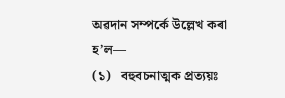অৱদান সম্পৰ্কে উল্লেখ কৰা হ’ল—
(১)   বহুবচনাত্মক প্ৰত্যয়ঃ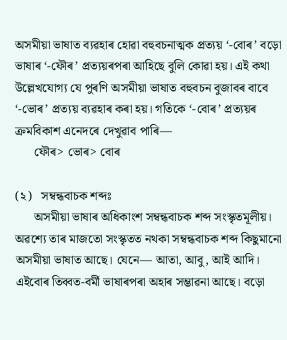অসমীয়া ভাষাত ব্যৱহাৰ হোৱা বহুবচনাত্মক প্ৰত্যয় ‘-বোৰ’ বড়ো ভাষাৰ ‘-ফৌৰ’ প্ৰত্যয়ৰপৰা আহিছে বুলি কোৱা হয়। এই কথা উল্লেখযোগ্য যে পুৰণি অসমীয়া ভাষাত বহুবচন বুজাবৰ বাবে ‘-ভোৰ’ প্ৰত্যয় ব্যৱহাৰ কৰা হয়। গতিকে ‘-বোৰ’ প্ৰত্যয়ৰ ক্ৰমবিকাশ এনেদৰে দেখুৱাব পাৰি—
      ফৌৰ> ভোৰ> বোৰ

(২)   সম্বন্ধবাচক শব্দঃ
      অসমীয়া ভাষাৰ অধিকাংশ সম্বন্ধবাচক শব্দ সংস্কৃতমূলীয়। অৱশ্যে তাৰ মাজতো সংস্কৃতত নথকা সম্বন্ধবাচক শব্দ কিছুমানো অসমীয়া ভাষাত আছে। যেনে— আতা, আবু, আই আদি। এইবোৰ তিব্বত-বৰ্মী ভাষাৰপৰা অহাৰ সম্ভাৱনা আছে। বড়ো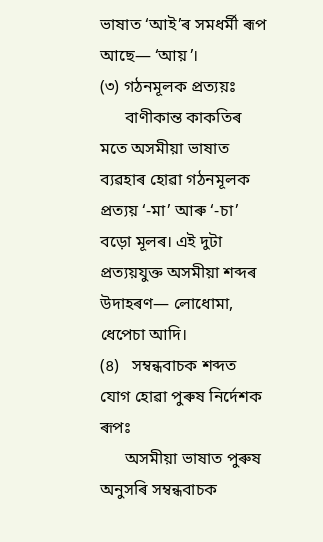ভাষাত ‘আই’ৰ সমধৰ্মী ৰূপ আছে— ‘আয়’।
(৩) গঠনমূলক প্ৰত্যয়ঃ
      বাণীকান্ত কাকতিৰ মতে অসমীয়া ভাষাত ব্যৱহাৰ হোৱা গঠনমূলক প্ৰত্যয় ‘-মা’ আৰু ‘-চা’ বড়ো মূলৰ। এই দুটা প্ৰত্যয়যুক্ত অসমীয়া শব্দৰ উদাহৰণ— লোধোমা, ধেপেচা আদি।
(৪)   সম্বন্ধবাচক শব্দত যোগ হোৱা পুৰুষ নিৰ্দেশক ৰূপঃ
      অসমীয়া ভাষাত পুৰুষ অনুসৰি সম্বন্ধবাচক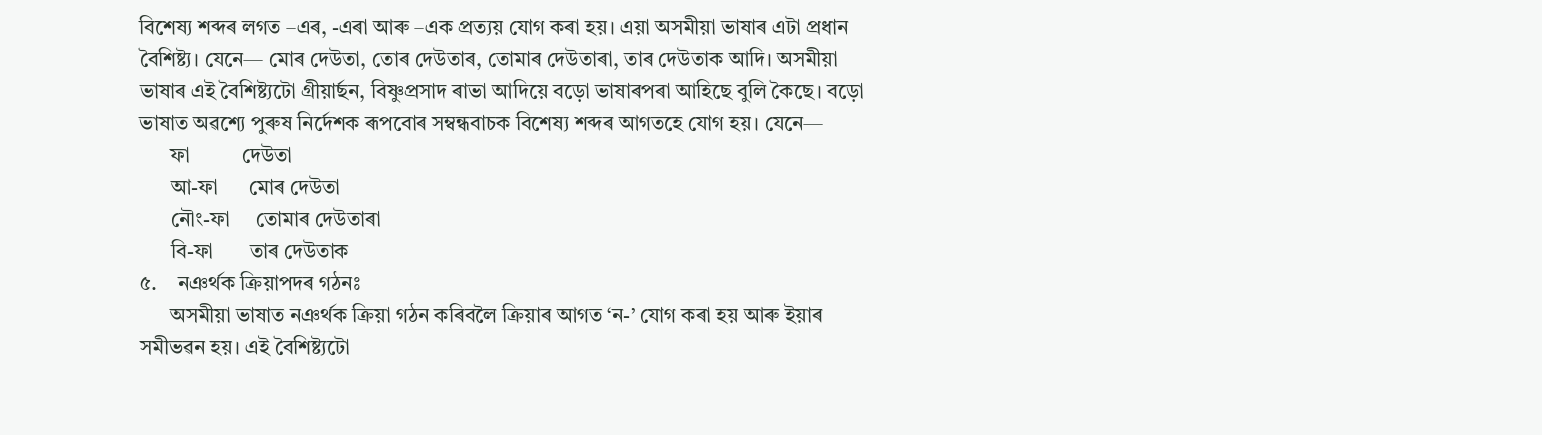বিশেষ্য শব্দৰ লগত –এৰ, -এৰা আৰু –এক প্ৰত্যয় যোগ কৰা হয়। এয়া অসমীয়া ভাষাৰ এটা প্ৰধান বৈশিষ্ট্য। যেনে— মোৰ দেউতা, তোৰ দেউতাৰ, তোমাৰ দেউতাৰা, তাৰ দেউতাক আদি। অসমীয়া ভাষাৰ এই বৈশিষ্ট্যটো গ্ৰীয়াৰ্ছন, বিষ্ণুপ্ৰসাদ ৰাভা আদিয়ে বড়ো ভাষাৰপৰা আহিছে বুলি কৈছে। বড়ো ভাষাত অৱশ্যে পুৰুষ নিৰ্দেশক ৰূপবোৰ সম্বন্ধবাচক বিশেষ্য শব্দৰ আগতহে যোগ হয়। যেনে—
      ফা          দেউতা
      আ-ফা      মোৰ দেউতা
      নৌং-ফা     তোমাৰ দেউতাৰা
      বি-ফা       তাৰ দেউতাক
৫.    নঞৰ্থক ক্ৰিয়াপদৰ গঠনঃ
      অসমীয়া ভাষাত নঞৰ্থক ক্ৰিয়া গঠন কৰিবলৈ ক্ৰিয়াৰ আগত ‘ন-’ যোগ কৰা হয় আৰু ইয়াৰ সমীভৱন হয়। এই বৈশিষ্ট্যটো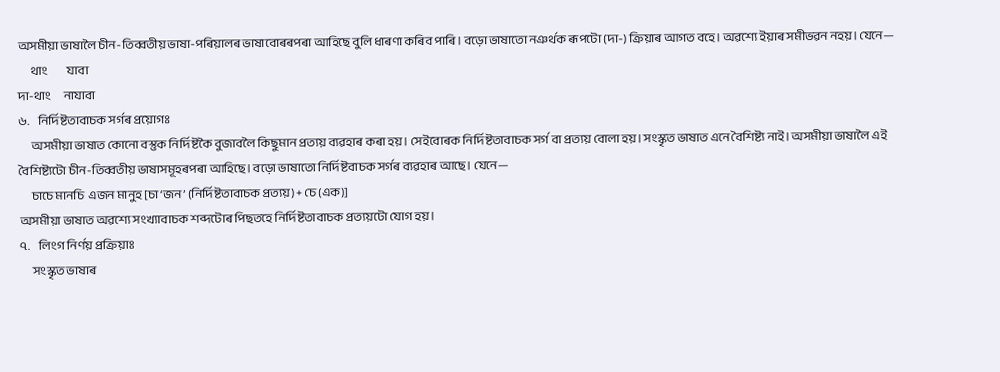অসমীয়া ভাষালৈ চীন-তিব্বতীয় ভাষা-পৰিয়ালৰ ভাষাবোৰৰপৰা আহিছে বুলি ধাৰণা কৰিব পাৰি। বড়ো ভাষাতো নঞৰ্থক ৰূপটো (দা-) ক্ৰিয়াৰ আগত বহে। অৱশ্যে ইয়াৰ সমীভৱন নহয়। যেনে—
      থাং         যাবা
দা-থাং      নাযাবা
৬.    নিৰ্দিষ্টতাবাচক সৰ্গৰ প্ৰয়োগঃ
      অসমীয়া ভাষাত কোনো বস্তুক নিৰ্দিষ্টকৈ বুজাবলৈ কিছুমান প্ৰত্যয় ব্যৱহাৰ কৰা হয়। সেইবোৰক নিৰ্দিষ্টতাবাচক সৰ্গ বা প্ৰত্যয় বোলা হয়। সংস্কৃত ভাষাত এনে বৈশিষ্ট্য নাই। অসমীয়া ভাষালৈ এই বৈশিষ্ট্যটো চীন-তিব্বতীয় ভাষাসমূহৰপৰা আহিছে। বড়ো ভাষাতো নিৰ্দিষ্টবাচক সৰ্গৰ ব্যৱহাৰ আছে। যেনে—
      চাচে মানচি  এজন মানুহ [চা ‘জন’ (নিৰ্দিষ্টতাবাচক প্ৰত্যয়) + চে (এক)]
অসমীয়া ভাষাত অৱশ্যে সংখ্যাবাচক শব্দটোৰ পিছতহে নিৰ্দিষ্টতাবাচক প্ৰত্যয়টো যোগ হয়।
৭.    লিংগ নিৰ্ণয় প্ৰক্ৰিয়াঃ
      সংস্কৃত ভাষাৰ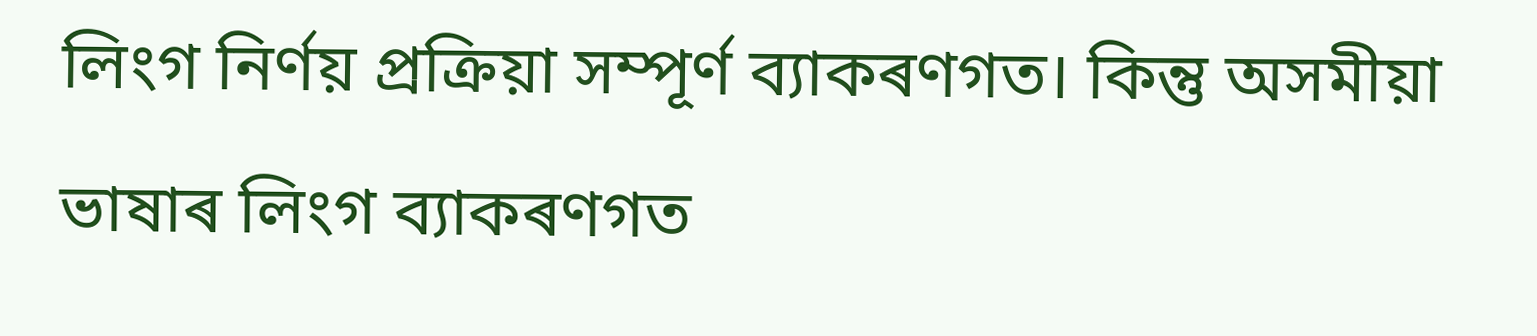লিংগ নিৰ্ণয় প্ৰক্ৰিয়া সম্পূৰ্ণ ব্যাকৰণগত। কিন্তু অসমীয়া ভাষাৰ লিংগ ব্যাকৰণগত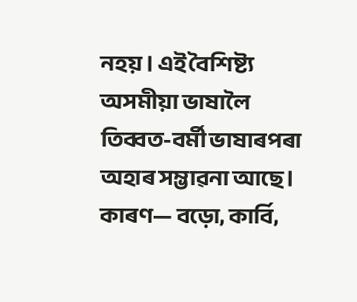নহয়। এই বৈশিষ্ট্য অসমীয়া ভাষালৈ তিব্বত-বৰ্মী ভাষাৰপৰা অহাৰ সম্ভাৱনা আছে। কাৰণ— বড়ো, কাৰ্বি,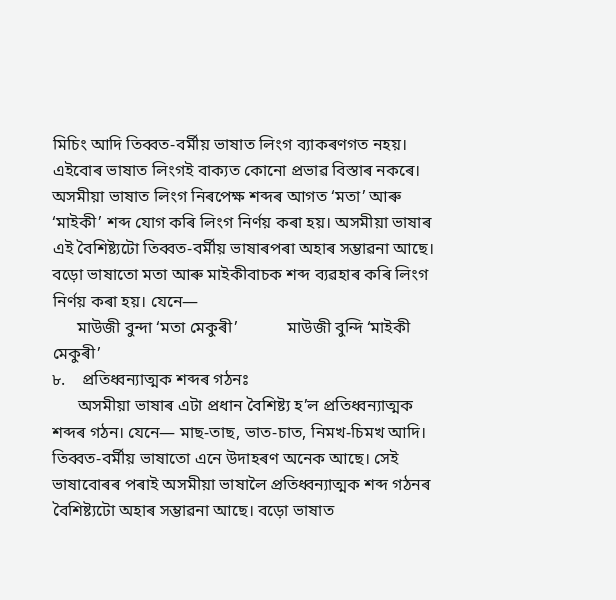মিচিং আদি তিব্বত-বৰ্মীয় ভাষাত লিংগ ব্যাকৰণগত নহয়। এইবোৰ ভাষাত লিংগই বাক্যত কোনো প্ৰভাৱ বিস্তাৰ নকৰে। অসমীয়া ভাষাত লিংগ নিৰপেক্ষ শব্দৰ আগত ‘মতা’ আৰু ‘মাইকী’ শব্দ যোগ কৰি লিংগ নিৰ্ণয় কৰা হয়। অসমীয়া ভাষাৰ এই বৈশিষ্ট্যটো তিব্বত-বৰ্মীয় ভাষাৰপৰা অহাৰ সম্ভাৱনা আছে। বড়ো ভাষাতো মতা আৰু মাইকীবাচক শব্দ ব্যৱহাৰ কৰি লিংগ নিৰ্ণয় কৰা হয়। যেনে—
      মাউজী বুন্দা ‘মতা মেকুৰী’            মাউজী বুন্দি ‘মাইকী মেকুৰী’
৮.    প্ৰতিধ্বন্যাত্মক শব্দৰ গঠনঃ
      অসমীয়া ভাষাৰ এটা প্ৰধান বৈশিষ্ট্য হ’ল প্ৰতিধ্বন্যাত্মক শব্দৰ গঠন। যেনে— মাছ-তাছ, ভাত-চাত, নিমখ-চিমখ আদি। তিব্বত-বৰ্মীয় ভাষাতো এনে উদাহৰণ অনেক আছে। সেই ভাষাবোৰৰ পৰাই অসমীয়া ভাষালৈ প্ৰতিধ্বন্যাত্মক শব্দ গঠনৰ বৈশিষ্ট্যটো অহাৰ সম্ভাৱনা আছে। বড়ো ভাষাত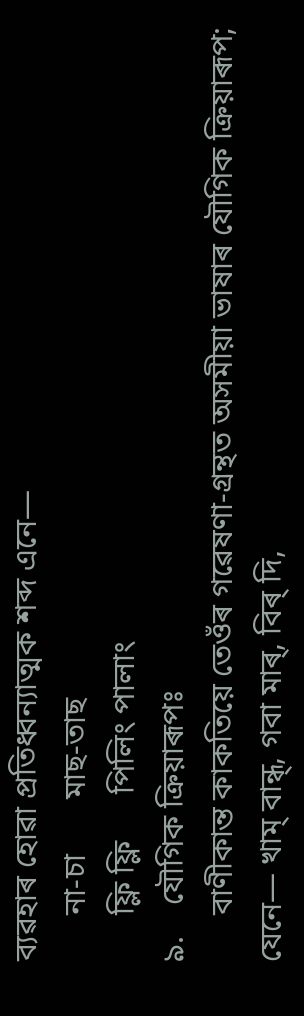ব্যৱহাৰ হোৱা প্ৰতিধ্বন্যাত্মক শব্দ এনে—
      না-চা       মাছ-তাছ
      ফ্লি ফ্লি      পিলিং পালাং
৯.    যৌগিক ক্ৰিয়াৰূপঃ
      বাণীকান্ত কাকতিয়ে তেওঁৰ গৱেষণা-গ্ৰন্থত অসমীয়া ভাষাৰ যৌগিক ক্ৰিয়াৰূপ; যেনে— খাম্ বান্ধ্, গবা মাৰ্, বিৰ্ দি,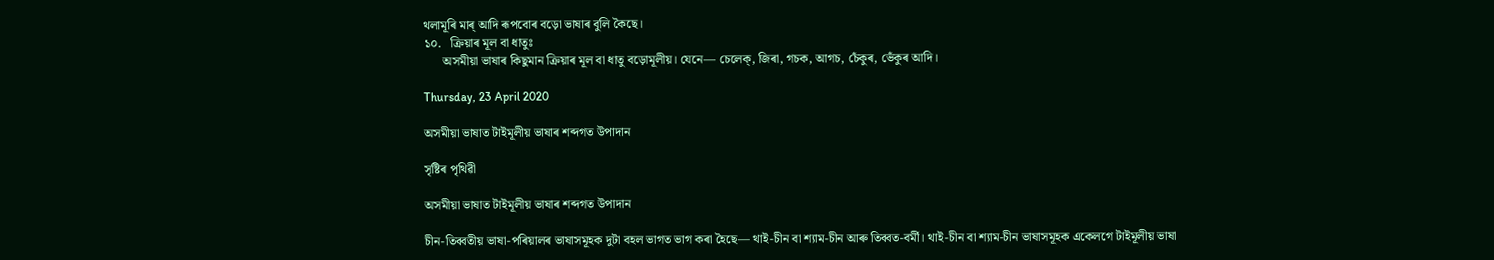থলামূৰি মাৰ্ আদি ৰূপবোৰ বড়ো ভাষাৰ বুলি কৈছে।
১০.   ক্ৰিয়াৰ মূল বা ধাতুঃ
      অসমীয়া ভাষাৰ কিছুমান ক্ৰিয়াৰ মূল বা ধাতু বড়োমূলীয়। যেনে— চেলেক্, জিৰা, গচক, আগচ, চেঁকুৰ, ভেঁকুৰ আদি।

Thursday, 23 April 2020

অসমীয়া ভাষাত টাইমূলীয় ভাষাৰ শব্দগত উপাদান

সৃষ্টিৰ পৃথিৱী

অসমীয়া ভাষাত টাইমূলীয় ভাষাৰ শব্দগত উপাদান

চীন-তিব্বতীয় ভাষা-পৰিয়ালৰ ভাষাসমূহক দুটা বহল ভাগত ভাগ কৰা হৈছে— থাই-চীন বা শ্যাম-চীন আৰু তিব্বত-বৰ্মী। থাই-চীন বা শ্যাম-চীন ভাষাসমূহক একেলগে টাইমূলীয় ভাষা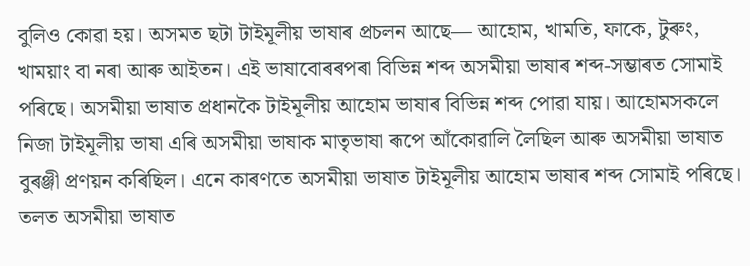বুলিও কোৱা হয়। অসমত ছটা টাইমূলীয় ভাষাৰ প্ৰচলন আছে— আহোম, খামতি, ফাকে, টুৰুং, খাময়াং বা নৰা আৰু আইতন। এই ভাষাবোৰৰপৰা বিভিন্ন শব্দ অসমীয়া ভাষাৰ শব্দ-সম্ভাৰত সোমাই পৰিছে। অসমীয়া ভাষাত প্ৰধানকৈ টাইমূলীয় আহোম ভাষাৰ বিভিন্ন শব্দ পোৱা যায়। আহোমসকলে নিজা টাইমূলীয় ভাষা এৰি অসমীয়া ভাষাক মাতৃভাষা ৰূপে আঁকোৱালি লৈছিল আৰু অসমীয়া ভাষাত বুৰঞ্জী প্ৰণয়ন কৰিছিল। এনে কাৰণতে অসমীয়া ভাষাত টাইমূলীয় আহোম ভাষাৰ শব্দ সোমাই পৰিছে। তলত অসমীয়া ভাষাত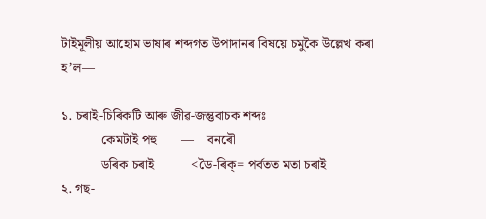টাইমূলীয় আহোম ভাষাৰ শব্দগত উপাদানৰ বিষয়ে চমুকৈ উল্লেখ কৰা হ’ল—

১. চৰাই-চিৰিকটি আৰু জীৱ-জন্তুবাচক শব্দঃ
            কেমটাই পহু       —    বনৰৌ
            ডৰিক চৰাই           <ডৈ-ৰিক্= পৰ্বতত মতা চৰাই
২. গছ-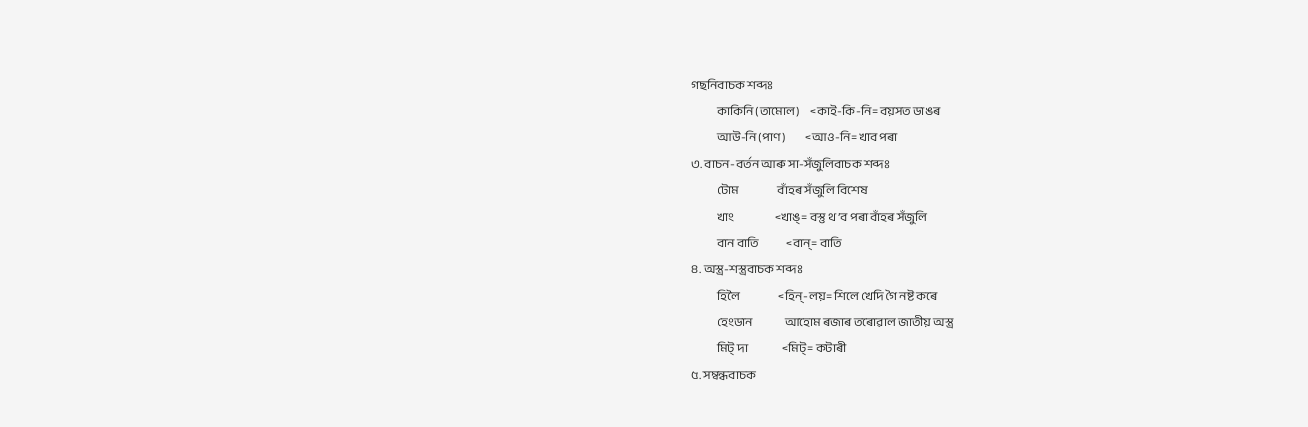গছনিবাচক শব্দঃ
            কাকিনি (তামোল)     <কাই-কি-নি= বয়সত ডাঙৰ
            আউ-নি (পাণ)         <আও-নি= খাব পৰা
৩. বাচন-বৰ্তন আৰু সা-সঁজুলিবাচক শব্দঃ
            টোম                  বাঁহৰ সঁজুলি বিশেষ
            খাং                   <খাঙ্= বস্তু থ’ব পৰা বাঁহৰ সঁজুলি
            বান বাতি             <বান্= বাতি
৪. অস্ত্ৰ-শস্ত্ৰবাচক শব্দঃ
            হিলৈ                  <হিন্-লয়= শিলে খেদি গৈ নষ্ট কৰে
            হেংডান               আহোম ৰজাৰ তৰোৱাল জাতীয় অস্ত্ৰ
            মিট্ দা                <মিট্= কটাৰী
৫. সম্বন্ধবাচক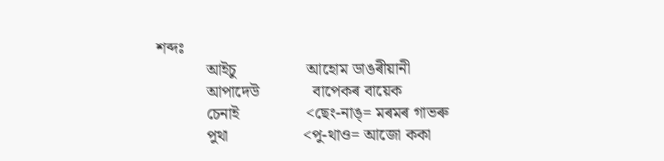শব্দঃ
            আইচু                 আহোম ডাঙৰীয়ানী
            আপাদেউ             বাপেকৰ বায়েক
            চেনাই                <ছেং-নাঙ্= মৰমৰ গাভৰু
            পুথা                  <পু-থাও= আজো ককা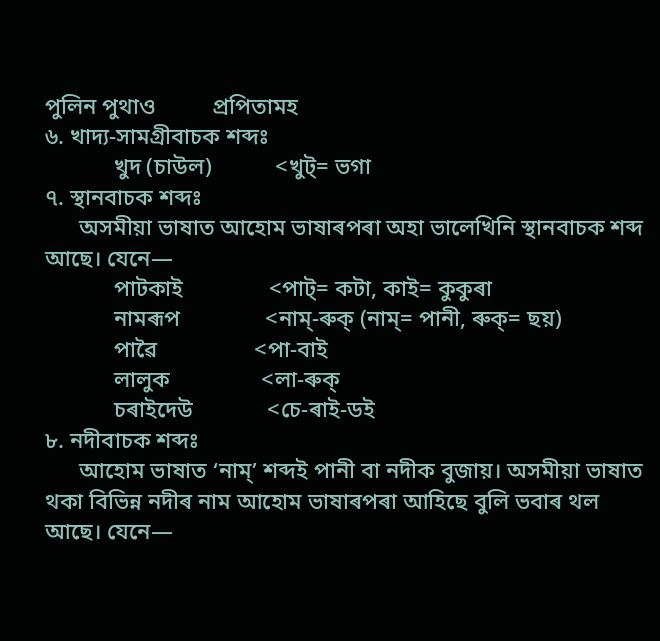পুলিন পুথাও          প্ৰপিতামহ
৬. খাদ্য-সামগ্ৰীবাচক শব্দঃ
            খুদ (চাউল)           <খুট্= ভগা
৭. স্থানবাচক শব্দঃ
      অসমীয়া ভাষাত আহোম ভাষাৰপৰা অহা ভালেখিনি স্থানবাচক শব্দ আছে। যেনে—
            পাটকাই               <পাট্= কটা, কাই= কুকুৰা
            নামৰূপ               <নাম্-ৰুক্ (নাম্= পানী, ৰুক্= ছয়)
            পাৱৈ                 <পা-বাই
            লালুক                <লা-ৰুক্
            চৰাইদেউ             <চে-ৰাই-ডই
৮. নদীবাচক শব্দঃ
      আহোম ভাষাত ‘নাম্’ শব্দই পানী বা নদীক বুজায়। অসমীয়া ভাষাত থকা বিভিন্ন নদীৰ নাম আহোম ভাষাৰপৰা আহিছে বুলি ভবাৰ থল আছে। যেনে—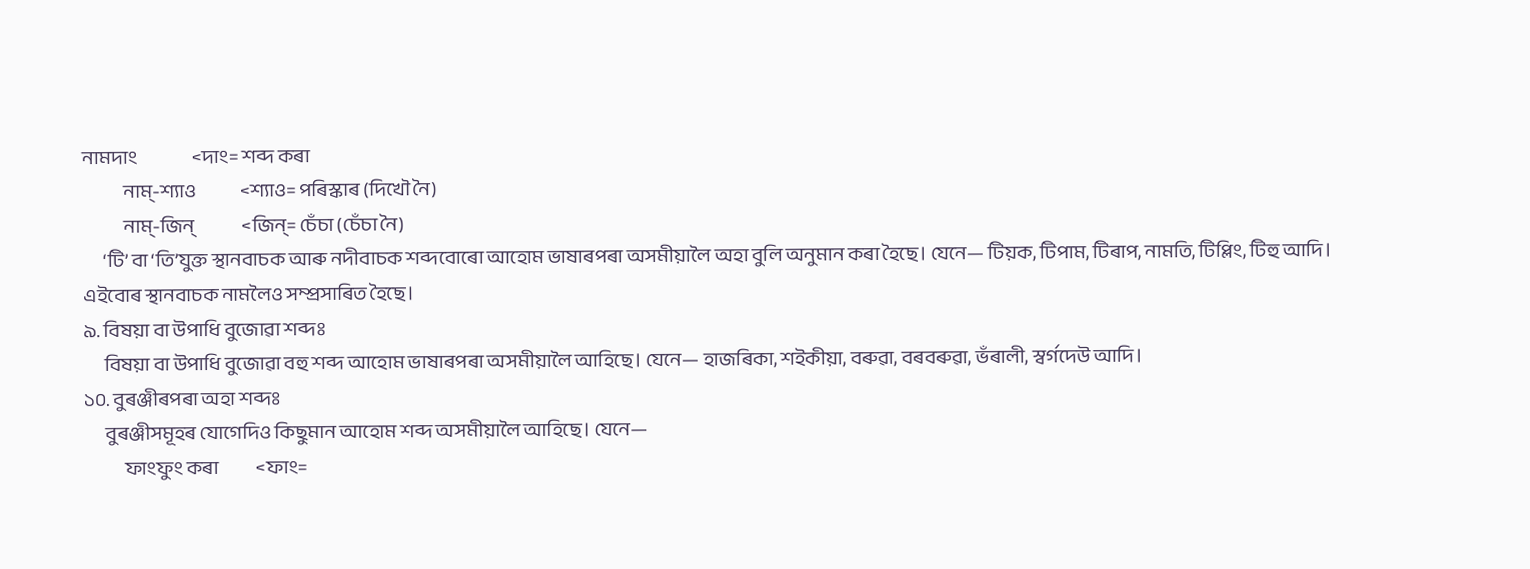নামদাং                <দাং= শব্দ কৰা
            নাম্-শ্যাও             <শ্যাও= পৰিস্কাৰ (দিখৌ নৈ)
            নাম্-জিন্              <জিন্= চেঁচা (চেঁচা নৈ)
      ‘টি’ বা ‘তি’যুক্ত স্থানবাচক আৰু নদীবাচক শব্দবোৰো আহোম ভাষাৰপৰা অসমীয়ালৈ অহা বুলি অনুমান কৰা হৈছে। যেনে— টিয়ক, টিপাম, টিৰাপ, নামতি, টিপ্লিং, টিহু আদি। এইবোৰ স্থানবাচক নামলৈও সম্প্ৰসাৰিত হৈছে।
৯. বিষয়া বা উপাধি বুজোৱা শব্দঃ
      বিষয়া বা উপাধি বুজোৱা বহু শব্দ আহোম ভাষাৰপৰা অসমীয়ালৈ আহিছে। যেনে— হাজৰিকা, শইকীয়া, বৰুৱা, বৰবৰুৱা, ভঁৰালী, স্বৰ্গদেউ আদি।
১০. বুৰঞ্জীৰপৰা অহা শব্দঃ
      বুৰঞ্জীসমূহৰ যোগেদিও কিছুমান আহোম শব্দ অসমীয়ালৈ আহিছে। যেনে—
            ফাংফুং কৰা           <ফাং=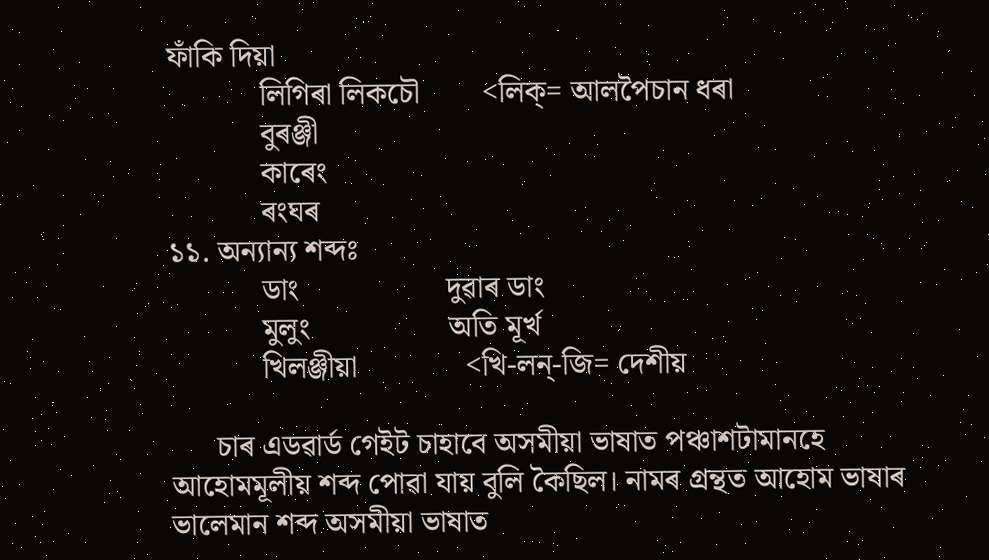ফাঁকি দিয়া
            লিগিৰা লিকচৌ        <লিক্= আলপৈচান ধৰা
            বুৰঞ্জী
            কাৰেং
            ৰংঘৰ
১১. অন্যান্য শব্দঃ
            ডাং                   দুৱাৰ ডাং
            মুলুং                  অতি মূৰ্খ
            খিলঞ্জীয়া              <খি-লন্-জি= দেশীয়

      চাৰ এডৱাৰ্ড গেইট চাহাবে অসমীয়া ভাষাত পঞ্চাশটামানহে আহোমমূলীয় শব্দ পোৱা যায় বুলি কৈছিল। নামৰ গ্ৰন্থত আহোম ভাষাৰ ভালেমান শব্দ অসমীয়া ভাষাত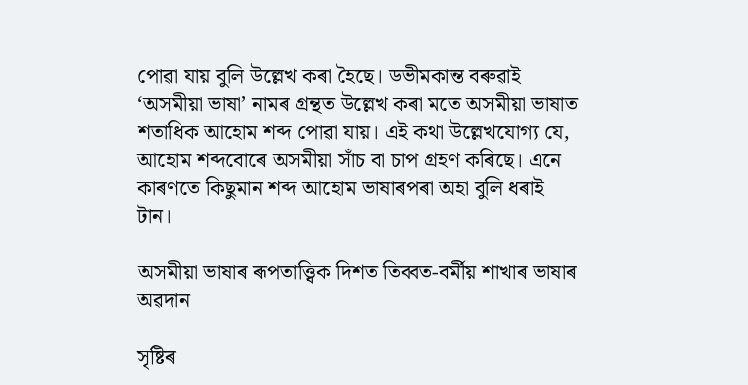পোৱা যায় বুলি উল্লেখ কৰা হৈছে। ডভীমকান্ত বৰুৱাই ‘অসমীয়া ভাষা’ নামৰ গ্ৰন্থত উল্লেখ কৰা মতে অসমীয়া ভাষাত শতাধিক আহোম শব্দ পোৱা যায়। এই কথা উল্লেখযোগ্য যে, আহোম শব্দবোৰে অসমীয়া সাঁচ বা চাপ গ্ৰহণ কৰিছে। এনে কাৰণতে কিছুমান শব্দ আহোম ভাষাৰপৰা অহা বুলি ধৰাই টান।

অসমীয়া ভাষাৰ ৰূপতাত্ত্বিক দিশত তিব্বত-বৰ্মীয় শাখাৰ ভাষাৰ অৱদান

সৃষ্টিৰ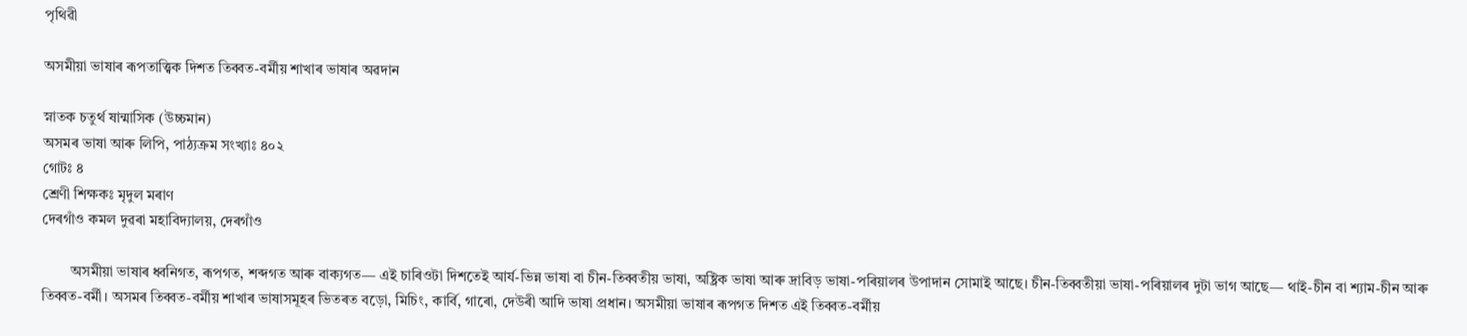পৃথিৱী

অসমীয়া ভাষাৰ ৰূপতাত্ত্বিক দিশত তিব্বত-বৰ্মীয় শাখাৰ ভাষাৰ অৱদান

স্নাতক চতুৰ্থ ষান্মাসিক (উচ্চমান)
অসমৰ ভাষা আৰু লিপি, পাঠ্যক্ৰম সংখ্যাঃ ৪০২
গোটঃ ৪
শ্ৰেণী শিক্ষকঃ মৃদুল মৰাণ
দেৰগাঁও কমল দুৱৰা মহাবিদ্যালয়, দেৰগাঁও

        অসমীয়া ভাষাৰ ধ্বনিগত, ৰূপগত, শব্দগত আৰু বাক্যগত— এই চাৰিওটা দিশতেই আৰ্য-ভিন্ন ভাষা বা চীন-তিব্বতীয় ভাষা, অষ্ট্ৰিক ভাষা আৰু দ্ৰাবিড় ভাষা-পৰিয়ালৰ উপাদান সোমাই আছে। চীন-তিব্বতীয়া ভাষা-পৰিয়ালৰ দুটা ভাগ আছে— থাই-চীন বা শ্যাম-চীন আৰু তিব্বত-বৰ্মী। অসমৰ তিব্বত-বৰ্মীয় শাখাৰ ভাষাসমূহৰ ভিতৰত বড়ো, মিচিং, কাৰ্বি, গাৰো, দেউৰী আদি ভাষা প্ৰধান। অসমীয়া ভাষাৰ ৰূপগত দিশত এই তিব্বত-বৰ্মীয়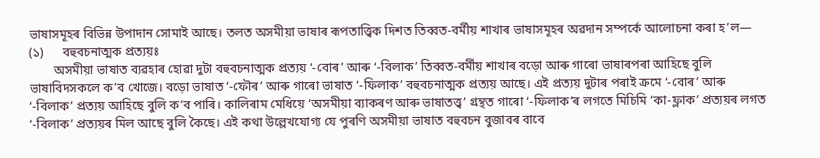ভাষাসমূহৰ বিভিন্ন উপাদান সোমাই আছে। তলত অসমীয়া ভাষাৰ ৰূপতাত্ত্বিক দিশত তিব্বত-বৰ্মীয় শাখাৰ ভাষাসমূহৰ অৱদান সম্পৰ্কে আলোচনা কৰা হ’ল—
(১)      বহুবচনাত্মক প্ৰত্যয়ঃ
        অসমীয়া ভাষাত ব্যৱহাৰ হোৱা দুটা বহুবচনাত্মক প্ৰত্যয় ‘-বোৰ’ আৰু ‘-বিলাক’ তিব্বত-বৰ্মীয় শাখাৰ বড়ো আৰু গাৰো ভাষাৰপৰা আহিছে বুলি ভাষাবিদসকলে ক’ব খোজে। বড়ো ভাষাত ‘-ফৌৰ’ আৰু গাৰো ভাষাত ‘-ফিলাক’ বহুবচনাত্মক প্ৰত্যয় আছে। এই প্ৰত্যয় দুটাৰ পৰাই ক্ৰমে ‘-বোৰ’ আৰু ‘-বিলাক’ প্ৰত্যয় আহিছে বুলি ক’ব পাৰি। কালিৰাম মেধিয়ে ‘অসমীয়া ব্যাকৰণ আৰু ভাষাতত্ত্ব’ গ্ৰন্থত গাৰো ‘-ফিলাক’ৰ লগতে মিচিমি ‘কা-ফ্লাক’ প্ৰত্যয়ৰ লগত ‘-বিলাক’ প্ৰত্যয়ৰ মিল আছে বুলি কৈছে। এই কথা উল্লেখযোগ্য যে পুৰণি অসমীয়া ভাষাত বহুবচন বুজাবৰ বাবে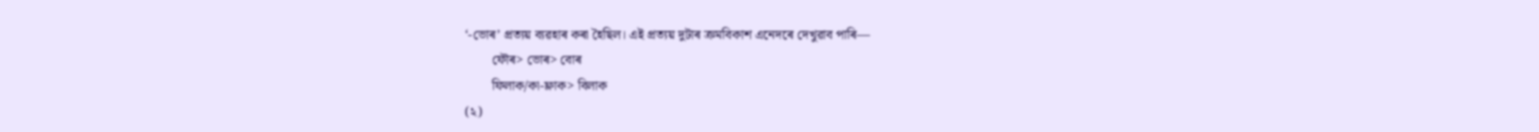‘-ভোৰ’ প্ৰত্যয় ব্যৱহাৰ কৰা হৈছিল। এই প্ৰত্যয় দুটাৰ ক্ৰমবিকাশ এনেদৰে দেখুৱাব পাৰি—
        ফৌৰ> ভোৰ> বোৰ
        ফিলাক/কা-ফ্লাক> বিলাক
(২)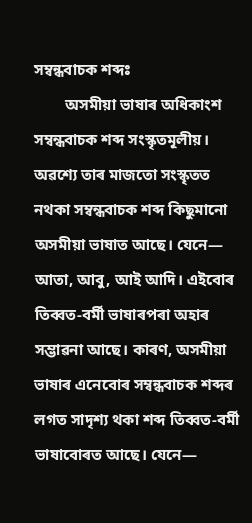সম্বন্ধবাচক শব্দঃ
        অসমীয়া ভাষাৰ অধিকাংশ সম্বন্ধবাচক শব্দ সংস্কৃতমূলীয়। অৱশ্যে তাৰ মাজতো সংস্কৃতত নথকা সম্বন্ধবাচক শব্দ কিছুমানো অসমীয়া ভাষাত আছে। যেনে— আতা, আবু, আই আদি। এইবোৰ তিব্বত-বৰ্মী ভাষাৰপৰা অহাৰ সম্ভাৱনা আছে। কাৰণ, অসমীয়া ভাষাৰ এনেবোৰ সম্বন্ধবাচক শব্দৰ লগত সাদৃশ্য থকা শব্দ তিব্বত-বৰ্মী ভাষাবোৰত আছে। যেনে—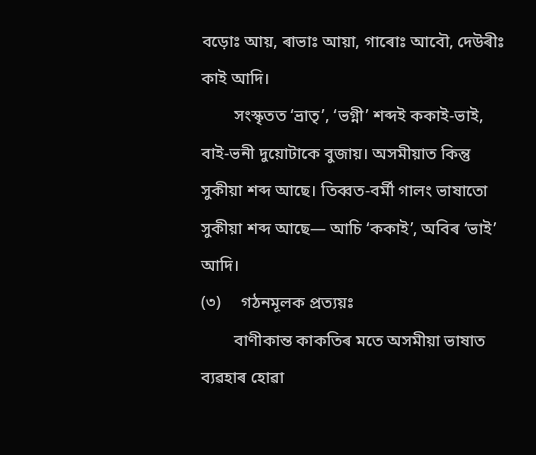বড়োঃ আয়, ৰাভাঃ আয়া, গাৰোঃ আবৌ, দেউৰীঃ কাই আদি।
        সংস্কৃতত ‘ভ্ৰাতৃ’, ‘ভগ্নী’ শব্দই ককাই-ভাই, বাই-ভনী দুয়োটাকে বুজায়। অসমীয়াত কিন্তু সুকীয়া শব্দ আছে। তিব্বত-বৰ্মী গালং ভাষাতো সুকীয়া শব্দ আছে— আচি ‘ককাই’, অবিৰ ‘ভাই’ আদি।
(৩)     গঠনমূলক প্ৰত্যয়ঃ
        বাণীকান্ত কাকতিৰ মতে অসমীয়া ভাষাত ব্যৱহাৰ হোৱা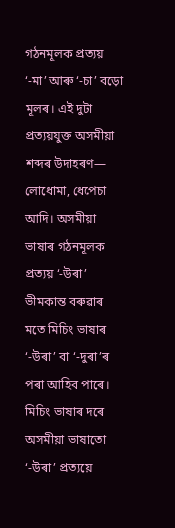গঠনমূলক প্ৰত্যয় ‘-মা’ আৰু ‘-চা’ বড়ো মূলৰ। এই দুটা প্ৰত্যয়যুক্ত অসমীয়া শব্দৰ উদাহৰণ— লোধোমা, ধেপেচা আদি। অসমীয়া ভাষাৰ গঠনমূলক প্ৰত্যয় ‘-উৰা’ ভীমকান্ত বৰুৱাৰ মতে মিচিং ভাষাৰ ‘-উৰা’ বা ‘-দুৰা’ৰ পৰা আহিব পাৰে। মিচিং ভাষাৰ দৰে অসমীয়া ভাষাতো ‘-উৰা’ প্ৰত্যয়ে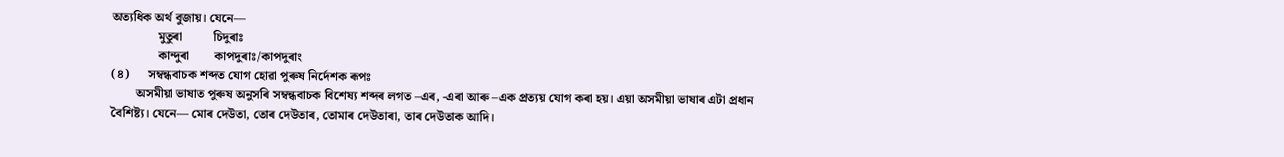অত্যধিক অৰ্থ বুজায়। যেনে—
               মুতুৰা          চিদুৰাঃ
               কান্দুৰা        কাপদুৰাঃ/কাপদুৰাং
(৪)      সম্বন্ধবাচক শব্দত যোগ হোৱা পুৰুষ নিৰ্দেশক ৰূপঃ
        অসমীয়া ভাষাত পুৰুষ অনুসৰি সম্বন্ধবাচক বিশেষ্য শব্দৰ লগত –এৰ, -এৰা আৰু –এক প্ৰত্যয় যোগ কৰা হয়। এয়া অসমীয়া ভাষাৰ এটা প্ৰধান বৈশিষ্ট্য। যেনে— মোৰ দেউতা, তোৰ দেউতাৰ, তোমাৰ দেউতাৰা, তাৰ দেউতাক আদি।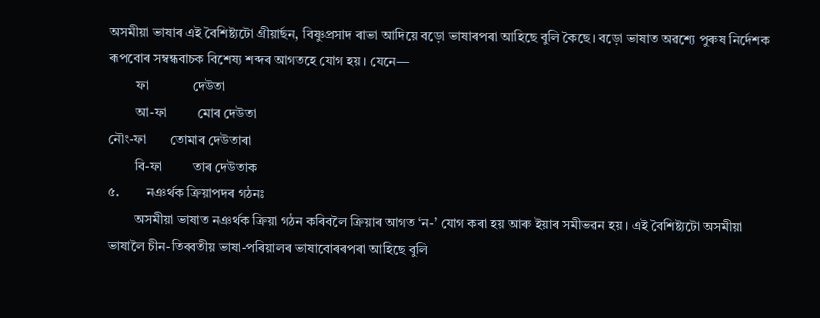অসমীয়া ভাষাৰ এই বৈশিষ্ট্যটো গ্ৰীয়াৰ্ছন, বিষ্ণুপ্ৰসাদ ৰাভা আদিয়ে বড়ো ভাষাৰপৰা আহিছে বুলি কৈছে। বড়ো ভাষাত অৱশ্যে পুৰুষ নিৰ্দেশক ৰূপবোৰ সম্বন্ধবাচক বিশেষ্য শব্দৰ আগতহে যোগ হয়। যেনে—
        ফা             দেউতা
        আ-ফা         মোৰ দেউতা
নৌং-ফা       তোমাৰ দেউতাৰা
        বি-ফা         তাৰ দেউতাক
৫.        নঞৰ্থক ক্ৰিয়াপদৰ গঠনঃ
        অসমীয়া ভাষাত নঞৰ্থক ক্ৰিয়া গঠন কৰিবলৈ ক্ৰিয়াৰ আগত ‘ন-’ যোগ কৰা হয় আৰু ইয়াৰ সমীভৱন হয়। এই বৈশিষ্ট্যটো অসমীয়া ভাষালৈ চীন-তিব্বতীয় ভাষা-পৰিয়ালৰ ভাষাবোৰৰপৰা আহিছে বুলি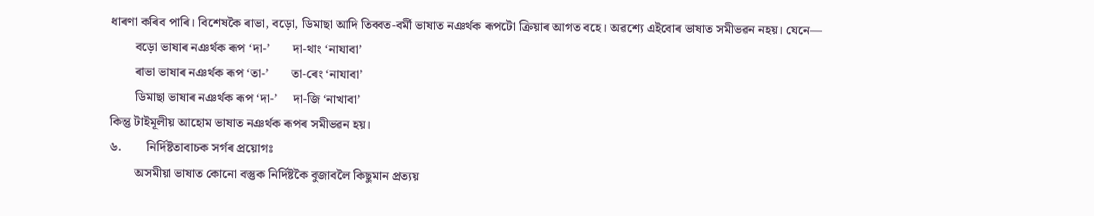ধাৰণা কৰিব পাৰি। বিশেষকৈ ৰাভা, বড়ো, ডিমাছা আদি তিব্বত-বৰ্মী ভাষাত নঞৰ্থক ৰূপটো ক্ৰিয়াৰ আগত বহে। অৱশ্যে এইবোৰ ভাষাত সমীভৱন নহয়। যেনে—
        বড়ো ভাষাৰ নঞৰ্থক ৰূপ ‘দা-’       দা-থাং ‘নাযাবা’
        ৰাভা ভাষাৰ নঞৰ্থক ৰূপ ‘তা-’       তা-ৰেং ‘নাযাবা’
        ডিমাছা ভাষাৰ নঞৰ্থক ৰূপ ‘দা-’     দা-জি ‘নাখাবা’
কিন্তু টাইমূলীয় আহোম ভাষাত নঞৰ্থক ৰূপৰ সমীভৱন হয়।
৬.        নিৰ্দিষ্টতাবাচক সৰ্গৰ প্ৰয়োগঃ
        অসমীয়া ভাষাত কোনো বস্তুক নিৰ্দিষ্টকৈ বুজাবলৈ কিছুমান প্ৰত্যয়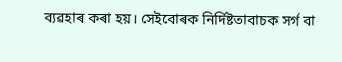ব্যৱহাৰ কৰা হয়। সেইবোৰক নিৰ্দিষ্টতাবাচক সৰ্গ বা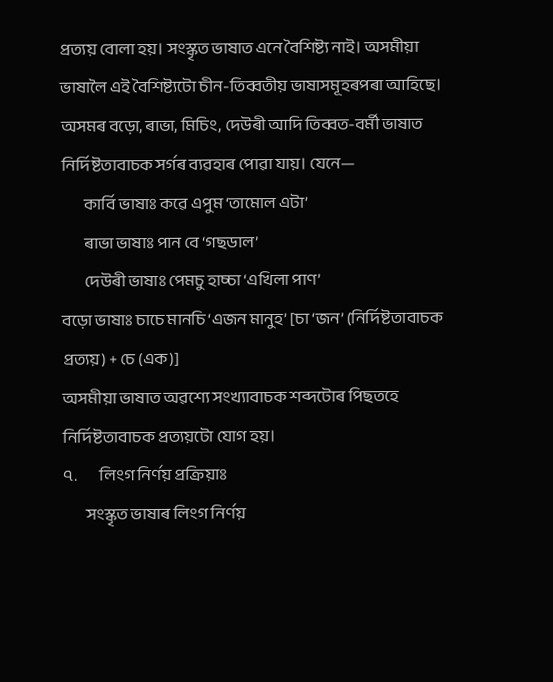প্ৰত্যয় বোলা হয়। সংস্কৃত ভাষাত এনে বৈশিষ্ট্য নাই। অসমীয়া ভাষালৈ এই বৈশিষ্ট্যটো চীন-তিব্বতীয় ভাষাসমূহৰপৰা আহিছে। অসমৰ বড়ো, ৰাভা, মিচিং, দেউৰী আদি তিব্বত-বৰ্মী ভাষাত নিৰ্দিষ্টতাবাচক সৰ্গৰ ব্যৱহাৰ পোৱা যায়। যেনে—
        কাৰ্বি ভাষাঃ কৱে এপুম ‘তামোল এটা’
        ৰাভা ভাষাঃ পান বে ‘গছডাল’
        দেউৰী ভাষাঃ পেমচু হাচ্চা ‘এখিলা পাণ’
বড়ো ভাষাঃ চাচে মানচি ‘এজন মানুহ’ [চা ‘জন’ (নিৰ্দিষ্টতাবাচক প্ৰত্যয়) + চে (এক)]
অসমীয়া ভাষাত অৱশ্যে সংখ্যাবাচক শব্দটোৰ পিছতহে নিৰ্দিষ্টতাবাচক প্ৰত্যয়টো যোগ হয়।
৭.        লিংগ নিৰ্ণয় প্ৰক্ৰিয়াঃ
        সংস্কৃত ভাষাৰ লিংগ নিৰ্ণয়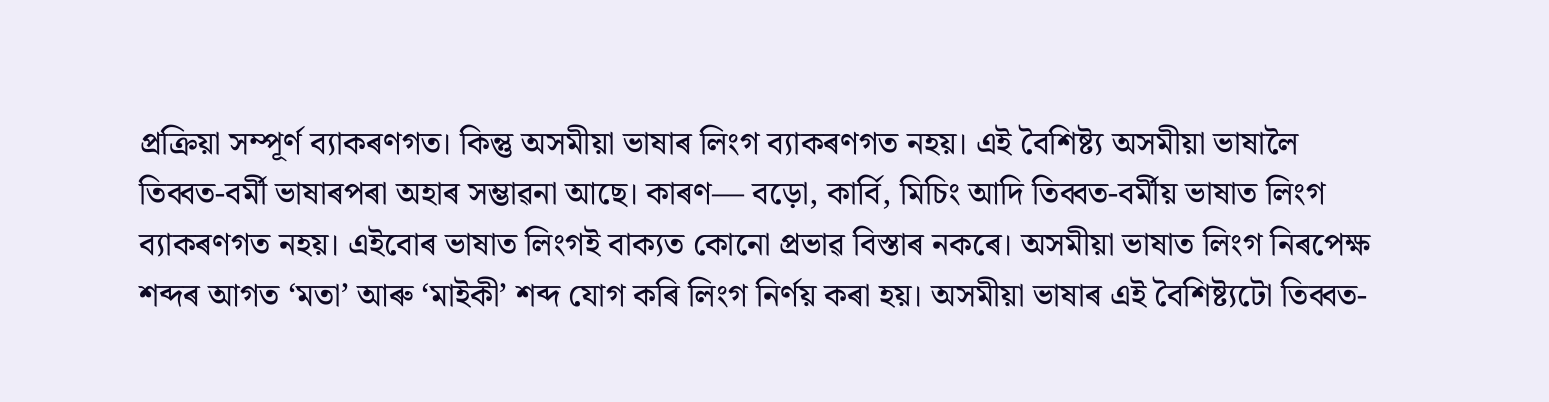প্ৰক্ৰিয়া সম্পূৰ্ণ ব্যাকৰণগত। কিন্তু অসমীয়া ভাষাৰ লিংগ ব্যাকৰণগত নহয়। এই বৈশিষ্ট্য অসমীয়া ভাষালৈ তিব্বত-বৰ্মী ভাষাৰপৰা অহাৰ সম্ভাৱনা আছে। কাৰণ— বড়ো, কাৰ্বি, মিচিং আদি তিব্বত-বৰ্মীয় ভাষাত লিংগ ব্যাকৰণগত নহয়। এইবোৰ ভাষাত লিংগই বাক্যত কোনো প্ৰভাৱ বিস্তাৰ নকৰে। অসমীয়া ভাষাত লিংগ নিৰপেক্ষ শব্দৰ আগত ‘মতা’ আৰু ‘মাইকী’ শব্দ যোগ কৰি লিংগ নিৰ্ণয় কৰা হয়। অসমীয়া ভাষাৰ এই বৈশিষ্ট্যটো তিব্বত-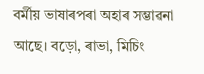বৰ্মীয় ভাষাৰপৰা অহাৰ সম্ভাৱনা আছে। বড়ো, ৰাভা, মিচিং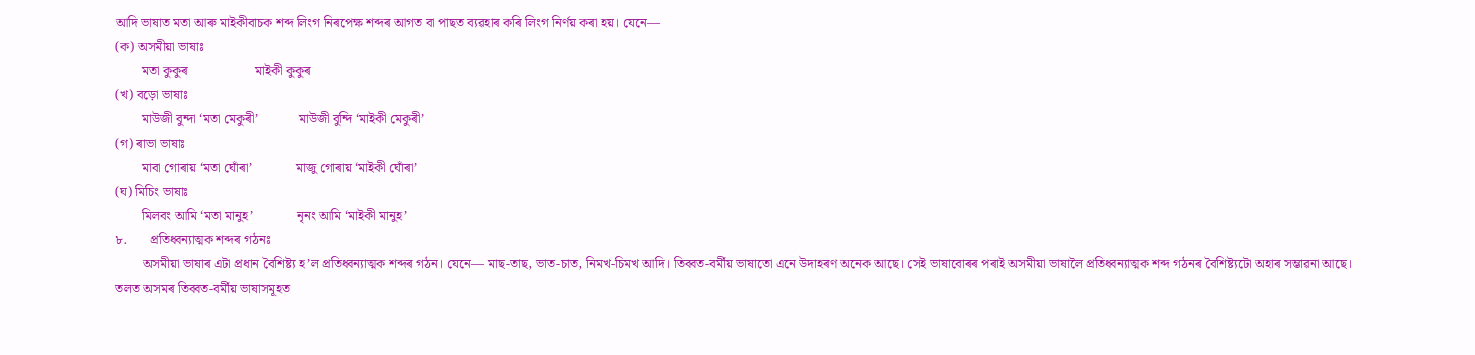আদি ভাষাত মতা আৰু মাইকীবাচক শব্দ লিংগ নিৰপেক্ষ শব্দৰ আগত বা পাছত ব্যৱহাৰ কৰি লিংগ নিৰ্ণয় কৰা হয়। যেনে—
(ক) অসমীয়া ভাষাঃ
        মতা কুকুৰ                    মাইকী কুকুৰ
(খ) বড়ো ভাষাঃ
        মাউজী বুন্দা ‘মতা মেকুৰী’            মাউজী বুন্দি ‘মাইকী মেকুৰী’
(গ) ৰাভা ভাষাঃ
        মাবা গোৰায় ‘মতা ঘোঁৰা’             মাজু গোৰায় ‘মাইকী ঘোঁৰা’
(ঘ) মিচিং ভাষাঃ
        মিলবং আমি ‘মতা মানুহ’             নৃনং আমি ‘মাইকী মানুহ’
৮.       প্ৰতিধ্বন্যাত্মক শব্দৰ গঠনঃ
        অসমীয়া ভাষাৰ এটা প্ৰধান বৈশিষ্ট্য হ’ল প্ৰতিধ্বন্যাত্মক শব্দৰ গঠন। যেনে— মাছ-তাছ, ভাত-চাত, নিমখ-চিমখ আদি। তিব্বত-বৰ্মীয় ভাষাতো এনে উদাহৰণ অনেক আছে। সেই ভাষাবোৰৰ পৰাই অসমীয়া ভাষালৈ প্ৰতিধ্বন্যাত্মক শব্দ গঠনৰ বৈশিষ্ট্যটো অহাৰ সম্ভাৱনা আছে। তলত অসমৰ তিব্বত-বৰ্মীয় ভাষাসমূহত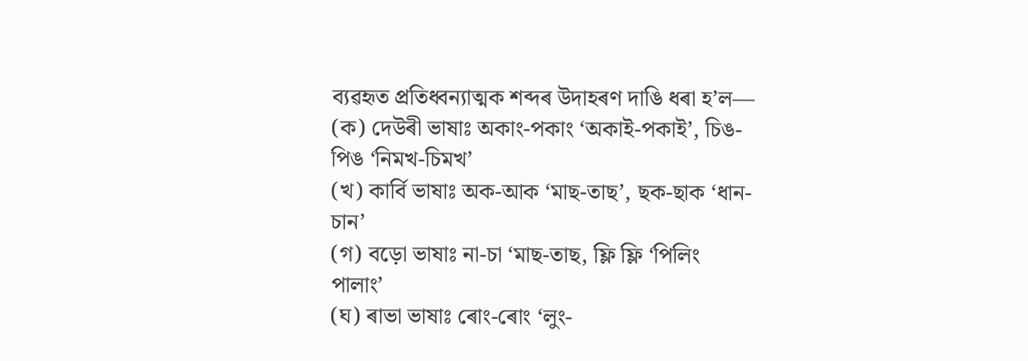ব্যৱহৃত প্ৰতিধ্বন্যাত্মক শব্দৰ উদাহৰণ দাঙি ধৰা হ’ল—
(ক) দেউৰী ভাষাঃ অকাং-পকাং ‘অকাই-পকাই’, চিঙ-পিঙ ‘নিমখ-চিমখ’
(খ) কাৰ্বি ভাষাঃ অক-আক ‘মাছ-তাছ’, ছক-ছাক ‘ধান-চান’
(গ) বড়ো ভাষাঃ না-চা ‘মাছ-তাছ, ফ্লি ফ্লি ‘পিলিং পালাং’
(ঘ) ৰাভা ভাষাঃ ৰোং-ৰোং ‘লুং-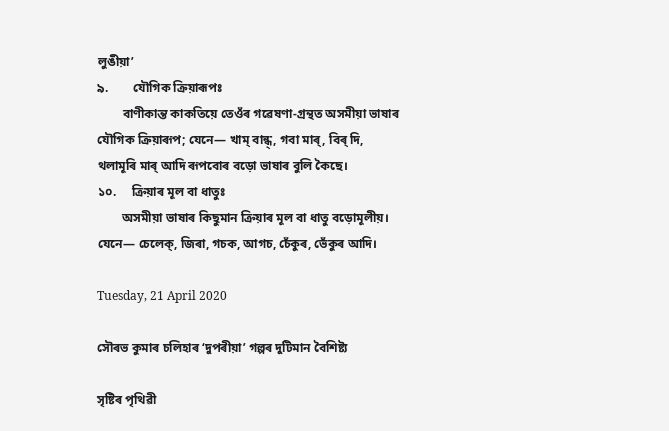লুঙীয়া’
৯.        যৌগিক ক্ৰিয়াৰূপঃ
        বাণীকান্ত কাকতিয়ে তেওঁৰ গৱেষণা-গ্ৰন্থত অসমীয়া ভাষাৰ যৌগিক ক্ৰিয়াৰূপ; যেনে— খাম্ বান্ধ্, গবা মাৰ্, বিৰ্ দি, থলামূৰি মাৰ্ আদি ৰূপবোৰ বড়ো ভাষাৰ বুলি কৈছে।
১০.     ক্ৰিয়াৰ মূল বা ধাতুঃ
        অসমীয়া ভাষাৰ কিছুমান ক্ৰিয়াৰ মূল বা ধাতু বড়োমূলীয়। যেনে— চেলেক্, জিৰা, গচক, আগচ, চেঁকুৰ, ভেঁকুৰ আদি।

Tuesday, 21 April 2020

সৌৰভ কুমাৰ চলিহাৰ ‘দুপৰীয়া’ গল্পৰ দুটিমান বৈশিষ্ট্য

সৃষ্টিৰ পৃথিৱী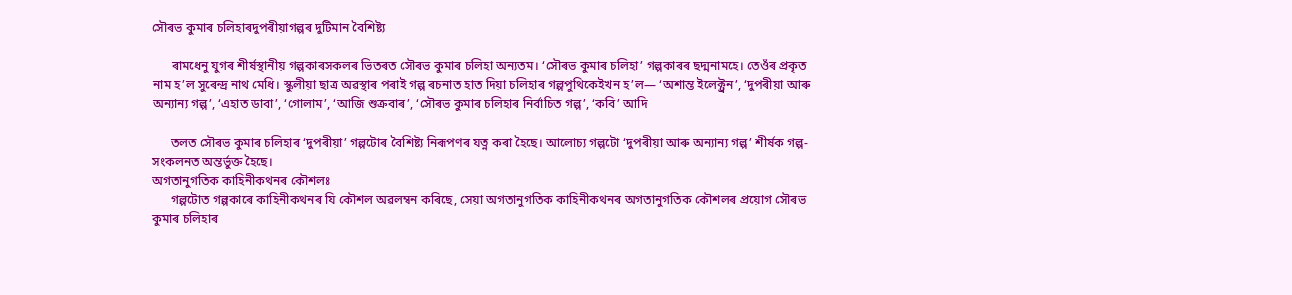সৌৰভ কুমাৰ চলিহাৰদুপৰীয়াগল্পৰ দুটিমান বৈশিষ্ট্য

      ৰামধেনু যুগৰ শীৰ্ষস্থানীয় গল্পকাৰসকলৰ ভিতৰত সৌৰভ কুমাৰ চলিহা অন্যতম। ‘সৌৰভ কুমাৰ চলিহা’ গল্পকাৰৰ ছদ্মনামহে। তেওঁৰ প্ৰকৃত নাম হ’ল সুৰেন্দ্ৰ নাথ মেধি। স্কুলীয়া ছাত্ৰ অৱস্থাৰ পৰাই গল্প ৰচনাত হাত দিয়া চলিহাৰ গল্পপুথিকেইখন হ’ল— ‘অশান্ত ইলেক্ট্ৰন’, ‘দুপৰীয়া আৰু অন্যান্য গল্প’, ‘এহাত ডাবা’, ‘গোলাম’, ‘আজি শুক্ৰবাৰ’, ‘সৌৰভ কুমাৰ চলিহাৰ নিৰ্বাচিত গল্প’, ‘কবি’ আদি

      তলত সৌৰভ কুমাৰ চলিহাৰ ‘দুপৰীয়া’ গল্পটোৰ বৈশিষ্ট্য নিৰূপণৰ যত্ন কৰা হৈছে। আলোচ্য গল্পটো ‘দুপৰীয়া আৰু অন্যান্য গল্প’ শীৰ্ষক গল্প-সংকলনত অন্তৰ্ভুক্ত হৈছে।
অগতানুগতিক কাহিনীকথনৰ কৌশলঃ
      গল্পটোত গল্পকাৰে কাহিনীকথনৰ যি কৌশল অৱলম্বন কৰিছে, সেয়া অগতানুগতিক কাহিনীকথনৰ অগতানুগতিক কৌশলৰ প্ৰয়োগ সৌৰভ কুমাৰ চলিহাৰ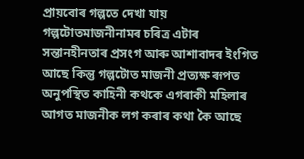প্ৰায়বোৰ গল্পতে দেখা যায় গল্পটোতমাজনীনামৰ চৰিত্ৰ এটাৰ সন্তানহীনতাৰ প্ৰসংগ আৰু আশাবাদৰ ইংগিত আছে কিন্তু গল্পটোত মাজনী প্ৰত্যক্ষ ৰূপত অনুপস্থিত কাহিনী কথকে এগৰাকী মহিলাৰ আগত মাজনীক লগ কৰাৰ কথা কৈ আছে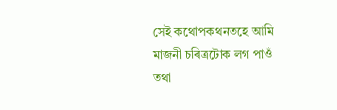সেই কথোপকথনতহে আমি মাজনী চৰিত্ৰটোক লগ পাওঁ তথা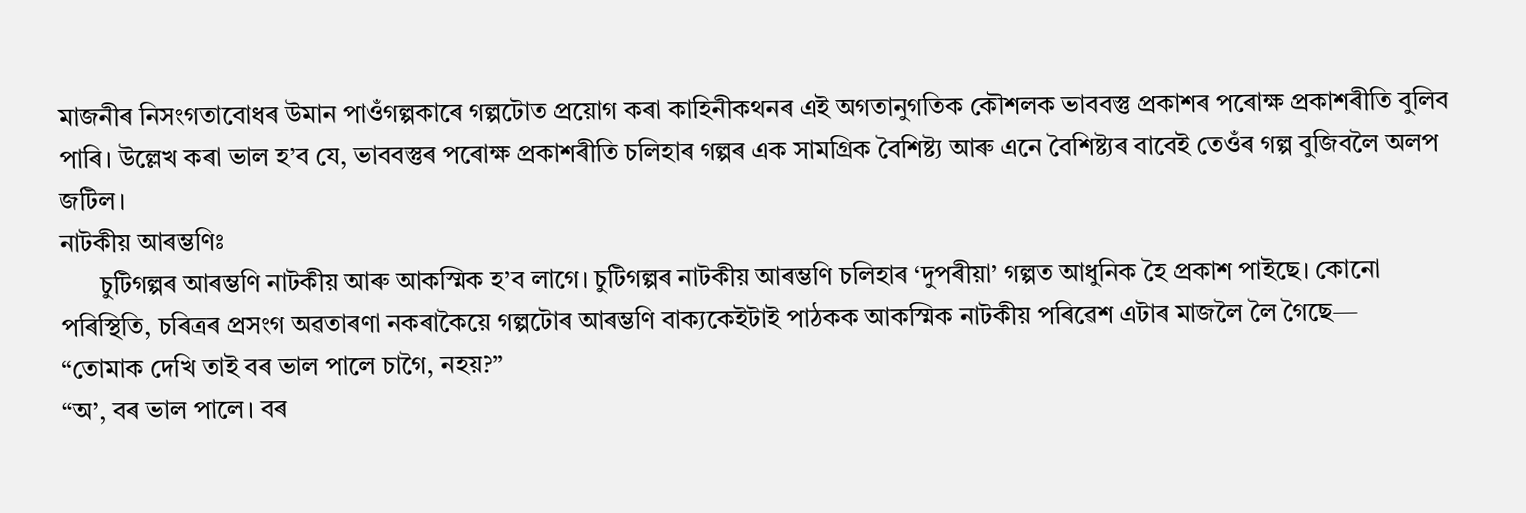মাজনীৰ নিসংগতাবোধৰ উমান পাওঁগল্পকাৰে গল্পটোত প্ৰয়োগ কৰা কাহিনীকথনৰ এই অগতানুগতিক কৌশলক ভাববস্তু প্ৰকাশৰ পৰোক্ষ প্ৰকাশৰীতি বুলিব পাৰি। উল্লেখ কৰা ভাল হ’ব যে, ভাববস্তুৰ পৰোক্ষ প্ৰকাশৰীতি চলিহাৰ গল্পৰ এক সামগ্ৰিক বৈশিষ্ট্য আৰু এনে বৈশিষ্ট্যৰ বাবেই তেওঁৰ গল্প বুজিবলৈ অলপ জটিল।
নাটকীয় আৰম্ভণিঃ
      চুটিগল্পৰ আৰম্ভণি নাটকীয় আৰু আকস্মিক হ’ব লাগে। চুটিগল্পৰ নাটকীয় আৰম্ভণি চলিহাৰ ‘দুপৰীয়া’ গল্পত আধুনিক হৈ প্ৰকাশ পাইছে। কোনো পৰিস্থিতি, চৰিত্ৰৰ প্ৰসংগ অৱতাৰণা নকৰাকৈয়ে গল্পটোৰ আৰম্ভণি বাক্যকেইটাই পাঠকক আকস্মিক নাটকীয় পৰিৱেশ এটাৰ মাজলৈ লৈ গৈছে—
“তোমাক দেখি তাই বৰ ভাল পালে চাগৈ, নহয়?”
“অ’, বৰ ভাল পালে। বৰ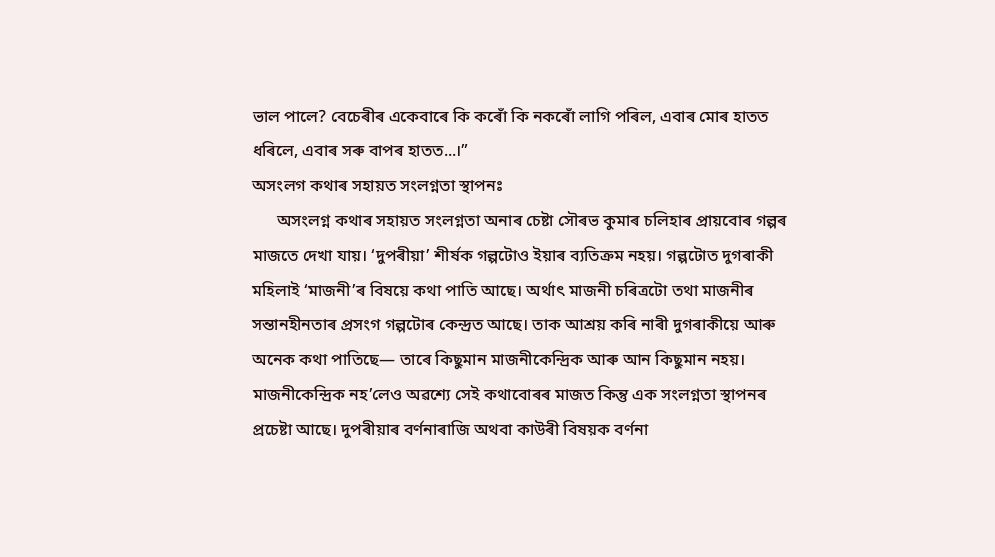ভাল পালে? বেচেৰীৰ একেবাৰে কি কৰোঁ কি নকৰোঁ লাগি পৰিল, এবাৰ মোৰ হাতত ধৰিলে, এবাৰ সৰু বাপৰ হাতত...।”
অসংলগ কথাৰ সহায়ত সংলগ্নতা স্থাপনঃ
      অসংলগ্ন কথাৰ সহায়ত সংলগ্নতা অনাৰ চেষ্টা সৌৰভ কুমাৰ চলিহাৰ প্ৰায়বোৰ গল্পৰ মাজতে দেখা যায়। ‘দুপৰীয়া’ শীৰ্ষক গল্পটোও ইয়াৰ ব্যতিক্ৰম নহয়। গল্পটোত দুগৰাকী মহিলাই ‘মাজনী’ৰ বিষয়ে কথা পাতি আছে। অৰ্থাৎ মাজনী চৰিত্ৰটো তথা মাজনীৰ সন্তানহীনতাৰ প্ৰসংগ গল্পটোৰ কেন্দ্ৰত আছে। তাক আশ্ৰয় কৰি নাৰী দুগৰাকীয়ে আৰু অনেক কথা পাতিছে— তাৰে কিছুমান মাজনীকেন্দ্ৰিক আৰু আন কিছুমান নহয়। মাজনীকেন্দ্ৰিক নহ’লেও অৱশ্যে সেই কথাবোৰৰ মাজত কিন্তু এক সংলগ্নতা স্থাপনৰ প্ৰচেষ্টা আছে। দুপৰীয়াৰ বৰ্ণনাৰাজি অথবা কাউৰী বিষয়ক বৰ্ণনা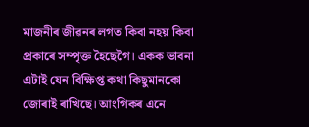মাজনীৰ জীৱনৰ লগত কিবা নহয় কিবা প্ৰকাৰে সম্পৃক্ত হৈছেগৈ। একক ভাবনা এটাই যেন বিক্ষিপ্ত কথা কিছুমানকো জোৰাই ৰাখিছে। আংগিকৰ এনে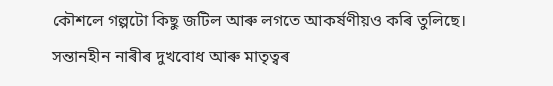কৌশলে গল্পটো কিছু জটিল আৰু লগতে আকৰ্ষণীয়ও কৰি তুলিছে।
সন্তানহীন নাৰীৰ দুখবোধ আৰু মাতৃত্বৰ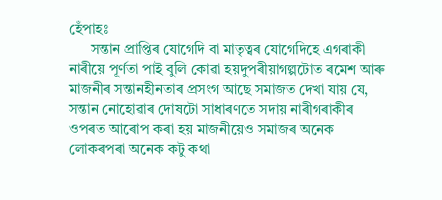হেঁপাহঃ
      সন্তান প্ৰাপ্তিৰ যোগেদি বা মাতৃত্বৰ যোগেদিহে এগৰাকী নাৰীয়ে পূৰ্ণতা পাই বুলি কোৱা হয়দুপৰীয়াগল্পটোত ৰমেশ আৰু মাজনীৰ সন্তানহীনতাৰ প্ৰসংগ আছে সমাজত দেখা যায় যে, সন্তান নোহোৱাৰ দোষটো সাধাৰণতে সদায় নাৰীগৰাকীৰ ওপৰত আৰোপ কৰা হয় মাজনীয়েও সমাজৰ অনেক লোকৰপৰা অনেক কটু কথা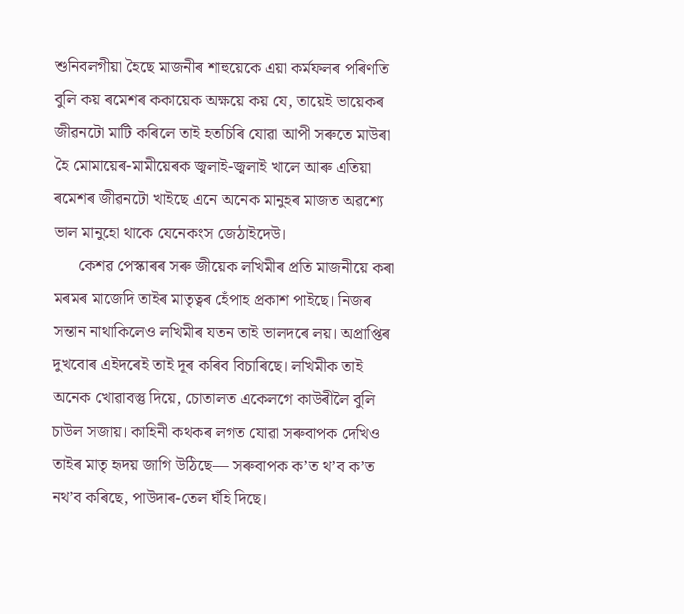শুনিবলগীয়া হৈছে মাজনীৰ শাহুয়েকে এয়া কৰ্মফলৰ পৰিণতি বুলি কয় ৰমেশৰ ককায়েক অক্ষয়ে কয় যে, তায়েই ভায়েকৰ জীৱনটো মাটি কৰিলে তাই হতচিৰি যোৱা আপী সৰুতে মাউৰা হৈ মোমায়েৰ-মামীয়েৰক জ্বলাই-জ্বলাই খালে আৰু এতিয়া ৰমেশৰ জীৱনটো খাইছে এনে অনেক মানুহৰ মাজত অৱশ্যে ভাল মানুহো থাকে যেনেকংস জেঠাইদেউ।
      কেশৱ পেস্কাৰৰ সৰু জীয়েক লখিমীৰ প্ৰতি মাজনীয়ে কৰা মৰমৰ মাজেদি তাইৰ মাতৃত্বৰ হেঁপাহ প্ৰকাশ পাইছে। নিজৰ সন্তান নাথাকিলেও লখিমীৰ যতন তাই ভালদৰে লয়। অপ্ৰাপ্তিৰ দুখবোৰ এইদৰেই তাই দূৰ কৰিব বিচাৰিছে। লখিমীক তাই অনেক খোৱাবস্তু দিয়ে, চোতালত একেলগে কাউৰীলৈ বুলি চাউল সজায়। কাহিনী কথকৰ লগত যোৱা সৰুবাপক দেখিও তাইৰ মাতৃ হৃদয় জাগি উঠিছে— সৰুবাপক ক’ত থ’ব ক’ত নথ’ব কৰিছে, পাউদাৰ-তেল ঘঁহি দিছে।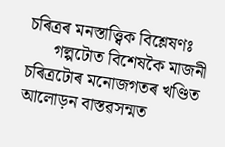চৰিত্ৰৰ মনস্তাত্ত্বিক বিশ্লেষণঃ
      গল্পটোত বিশেষকৈ মাজনী চৰিত্ৰটোৰ মনোজগতৰ খণ্ডিত আলোড়ন বাস্তৱসন্মত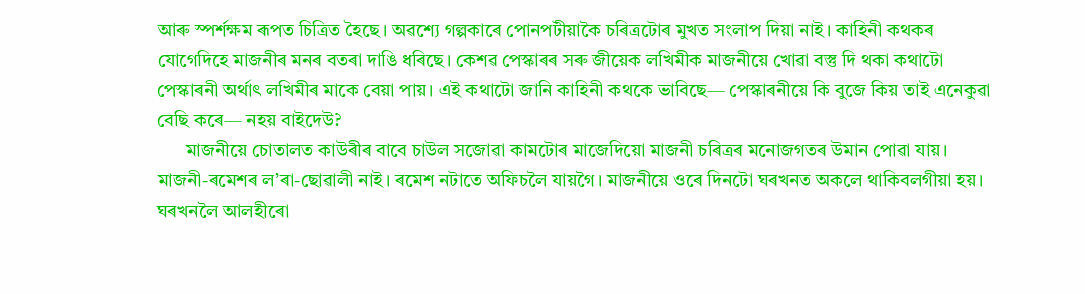আৰু স্পৰ্শক্ষম ৰূপত চিত্ৰিত হৈছে। অৱশ্যে গল্পকাৰে পোনপটীয়াকৈ চৰিত্ৰটোৰ মুখত সংলাপ দিয়া নাই। কাহিনী কথকৰ যোগেদিহে মাজনীৰ মনৰ বতৰা দাঙি ধৰিছে। কেশৱ পেস্কাৰৰ সৰু জীয়েক লখিমীক মাজনীয়ে খোৱা বস্তু দি থকা কথাটো পেস্কাৰনী অৰ্থাৎ লখিমীৰ মাকে বেয়া পায়। এই কথাটো জানি কাহিনী কথকে ভাবিছে— পেস্কাৰনীয়ে কি বুজে কিয় তাই এনেকুৱা বেছি কৰে— নহয় বাইদেউ?
      মাজনীয়ে চোতালত কাউৰীৰ বাবে চাউল সজোৱা কামটোৰ মাজেদিয়ো মাজনী চৰিত্ৰৰ মনোজগতৰ উমান পোৱা যায়। মাজনী-ৰমেশৰ ল’ৰা-ছোৱালী নাই। ৰমেশ নটাতে অফিচলৈ যায়গৈ। মাজনীয়ে ওৰে দিনটো ঘৰখনত অকলে থাকিবলগীয়া হয়। ঘৰখনলৈ আলহীৰো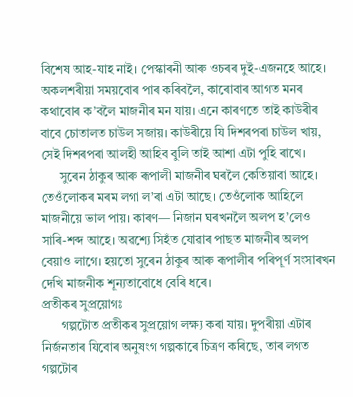বিশেষ আহ-যাহ নাই। পেস্কাৰনী আৰু ওচৰৰ দুই-এজনহে আহে। অকলশৰীয়া সময়বোৰ পাৰ কৰিবলৈ, কাৰোবাৰ আগত মনৰ কথাবোৰ ক’বলৈ মাজনীৰ মন যায়। এনে কাৰণতে তাই কাউৰীৰ বাবে চোতালত চাউল সজায়। কাউৰীয়ে যি দিশৰপৰা চাউল খায়, সেই দিশৰপৰা আলহী আহিব বুলি তাই আশা এটা পুহি ৰাখে।
      সুৰেন ঠাকুৰ আৰু ৰূপালী মাজনীৰ ঘৰলৈ কেতিয়াবা আহে। তেওঁলোকৰ মৰম লগা ল’ৰা এটা আছে। তেওঁলোক আহিলে মাজনীয়ে ভাল পায়। কাৰণ— নিজান ঘৰখনলৈ অলপ হ’লেও সাৰি-শব্দ আহে। অৱশ্যে সিহঁত যোৱাৰ পাছত মাজনীৰ অলপ বেয়াও লাগে। হয়তো সুৰেন ঠাকুৰ আৰু ৰূপালীৰ পৰিপূৰ্ণ সংসাৰখন দেখি মাজনীক শূন্যতাবোধে বেৰি ধৰে।
প্ৰতীকৰ সুপ্ৰয়োগঃ
      গল্পটোত প্ৰতীকৰ সুপ্ৰয়োগ লক্ষ্য কৰা যায়। দুপৰীয়া এটাৰ নিৰ্জনতাৰ যিবোৰ অনুষংগ গল্পকাৰে চিত্ৰণ কৰিছে, তাৰ লগত গল্পটোৰ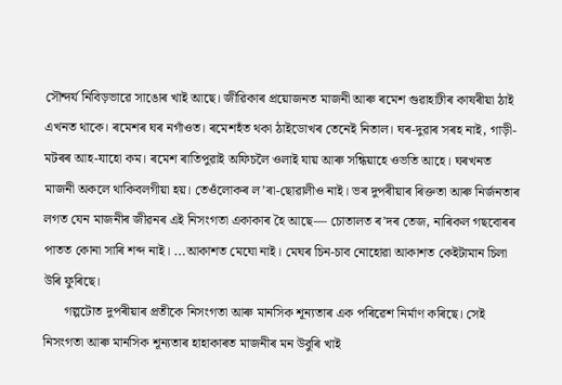সৌন্দৰ্য নিবিড়ভাৱে সাঙোৰ খাই আছে। জীৱিকাৰ প্ৰয়োজনত মাজনী আৰু ৰমেশ গুৱাহাটীৰ কাষৰীয়া ঠাই এখনত থাকে। ৰমেশৰ ঘৰ নগাঁওত। ৰমেশহঁত থকা ঠাইডোখৰ তেনেই নিতাল। ঘৰ-দুৱাৰ সৰহ নাই, গাড়ী-মটৰৰ আহ-যাহো কম। ৰমেশ ৰাতিপুৱাই অফিচলৈ ওলাই যায় আৰু সন্ধিয়াহে ওভতি আহে। ঘৰখনত মাজনী অকলে থাকিবলগীয়া হয়। তেওঁলোকৰ ল’ৰা-ছোৱালীও নাই। ভৰ দুপৰীয়াৰ ৰিক্ততা আৰু নিৰ্জনতাৰ লগত যেন মাজনীৰ জীৱনৰ এই নিসংগতা একাকাৰ হৈ আছে— চোতালত ৰ’দৰ তেজ, নাৰিকল গছবোৰৰ পাতত কোনা সাৰি শব্দ নাই। ...আকাশত মেঘো নাই। মেঘৰ চিন-চাব নোহোৱা আকাশত কেইটামান চিলা উৰি ফুৰিছে।
      গল্পটোত দুপৰীয়াৰ প্ৰতীকে নিসংগতা আৰু মানসিক শূন্যতাৰ এক পৰিৱেশ নিৰ্মাণ কৰিছে। সেই নিসংগতা আৰু মানসিক শূন্যতাৰ হাহাকাৰত মাজনীৰ মন উবুৰি খাই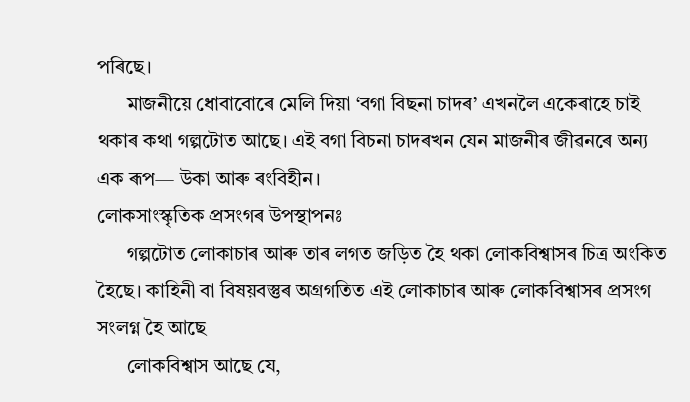পৰিছে।
      মাজনীয়ে ধোবাবোৰে মেলি দিয়া ‘বগা বিছনা চাদৰ’ এখনলৈ একেৰাহে চাই থকাৰ কথা গল্পটোত আছে। এই বগা বিচনা চাদৰখন যেন মাজনীৰ জীৱনৰে অন্য এক ৰূপ— উকা আৰু ৰংবিহীন।
লোকসাংস্কৃতিক প্ৰসংগৰ উপস্থাপনঃ
      গল্পটোত লোকাচাৰ আৰু তাৰ লগত জড়িত হৈ থকা লোকবিশ্বাসৰ চিত্ৰ অংকিত হৈছে। কাহিনী বা বিষয়বস্তুৰ অগ্ৰগতিত এই লোকাচাৰ আৰু লোকবিশ্বাসৰ প্ৰসংগ সংলগ্ন হৈ আছে
      লোকবিশ্বাস আছে যে,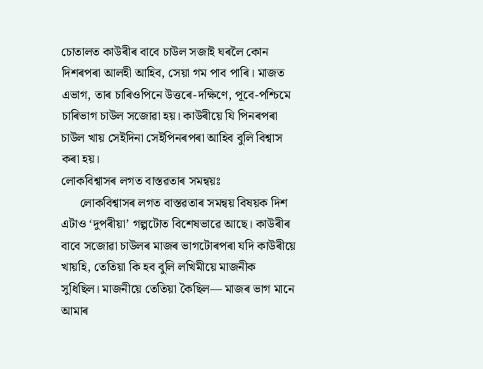চোতালত কাউৰীৰ বাবে চাউল সজাই ঘৰলৈ কোন দিশৰপৰা আলহী আহিব, সেয়া গম পাব পাৰি। মাজত এভাগ, তাৰ চাৰিওপিনে উত্তৰে-দক্ষিণে, পূবে-পশ্চিমে চাৰিভাগ চাউল সজোৱা হয়। কাউৰীয়ে যি পিনৰপৰা চাউল খায় সেইদিনা সেইপিনৰপৰা আহিব বুলি বিশ্বাস কৰা হয়।
লোকবিশ্বাসৰ লগত বাস্তৱতাৰ সমন্বয়ঃ
      লোকবিশ্বাসৰ লগত বাস্তৱতাৰ সমন্বয় বিষয়ক দিশ এটাও ‘দুপৰীয়া’ গল্পটোত বিশেষভাৱে আছে। কাউৰীৰ বাবে সজোৱা চাউলৰ মাজৰ ভাগটোৰপৰা যদি কাউৰীয়ে খায়হি, তেতিয়া কি হব বুলি লখিমীয়ে মাজনীক সুধিছিল। মাজনীয়ে তেতিয়া কৈছিল— মাজৰ ভাগ মানে আমাৰ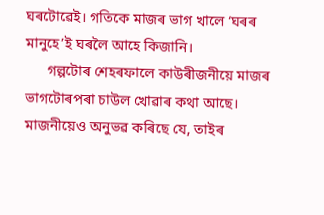ঘৰটোৱেই। গতিকে মাজৰ ভাগ খালে ‘ঘৰৰ মানুহে’ই ঘৰলৈ আহে কিজানি।
      গল্পটোৰ শেহৰফালে কাউৰীজনীয়ে মাজৰ ভাগটোৰপৰা চাউল খোৱাৰ কথা আছে। মাজনীয়েও অনুভৱ কৰিছে যে, তাইৰ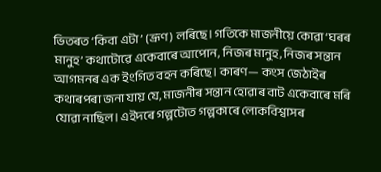ভিতৰত ‘কিবা এটা’ (ভ্ৰূণ) লৰিছে। গতিকে মাজনীয়ে কোৱা ‘ঘৰৰ মানুহ’ কথাটোৱে একেবাৰে আপোন, নিজৰ মানুহ, নিজৰ সন্তান আগমনৰ এক ইংগিত বহন কৰিছে। কাৰণ— কংস জেঠাইৰ কথাৰপৰা জনা যায় যে, মাজনীৰ সন্তান হোৱাৰ বাট একেবাৰে মৰি যোৱা নাছিল। এইদৰে গল্পটোত গল্পকাৰে লোকবিশ্বাসৰ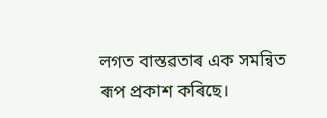লগত বাস্তৱতাৰ এক সমন্বিত ৰূপ প্ৰকাশ কৰিছে।